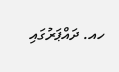ހއ. ދައްޕަރުގައި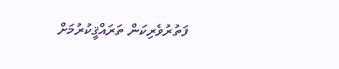ފަތުރުވެރިކަން ތަރައްޤީކުރުމަށް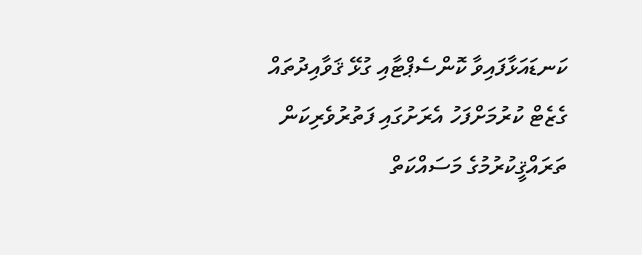ކަނޑައަޅާފައިވާ ކޮންސެޕްޓާއި ގުޅޭ ޤަވާއިދުތައް ގެޒެޓް ކުރުމަށްފަހު އެރަށުގައި ފަތުރުވެރިކަން ތަރައްޤީކުރުމުގެ މަސައްކަތް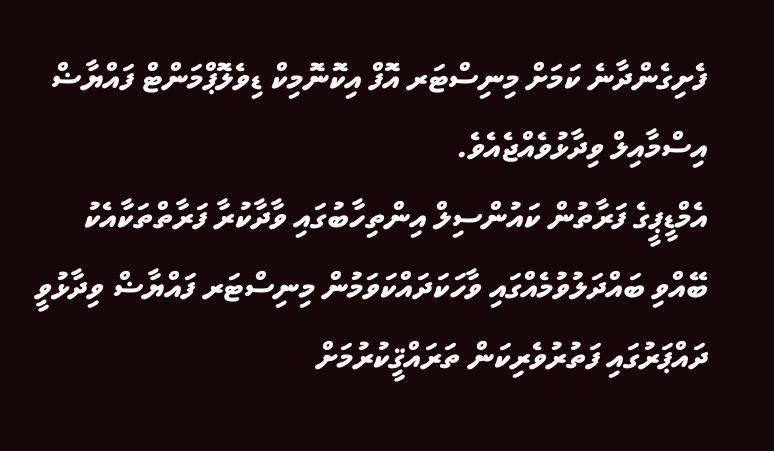ފެށިގެންދާނެ ކަމަށް މިނިސްޓަރ އޮފް އިކޮނޮމިކް ޑިވެލޮޕްމަންޓް ފައްޔާޟް އިސްމާއިލް ވިދާޅުވެއްޖެއެވެ.
އެމްޑީޕީގެ ފަރާތުން ކައުންސިލް އިންތިހާބުގައި ވާދާކުރާ ފަރާތްތަކާއެކު ބޭއްވި ބައްދަލުވުމެއްގައި ވާހަކަދައްކަވަމުން މިނިސްޓަރ ފައްޔާޟް ވިދާޅުވީ ދައްޕަރުގައި ފަތުރުވެރިކަން ތަރައްޤީކުރުމަށް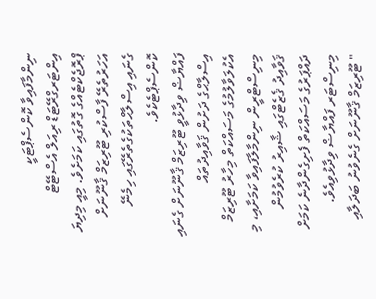ނިންމާފައިވާ ކޮންސެޕްޓަކީ އިންޓަރގްރޭޓަޑް ރިއަލް އެސްޓޭޓް ޕްރޮޖެކްޓެއްގެ ގޮތުގައި ކަމަށެވެ. މިއީ މިދިޔަ އަހަރުތެރޭ ފާސްކުރި ޓޫރިޒަމް ޤާނޫނަށް ގެނައި އިސްލާޙްތަކުގެތެރޭގައި ހިމެނޭ ކޮންސެޕްޓެކެވެ.
ފައްޔާޟް ވިދާޅުވީ ޓޫރިޒަމް ޤާނޫނަށް ގެނައި އިސްލާޙްގެ ދަށުން ޤަވާއިދުތައް އެކުލަވާލުމުގެ މަސައްކަތް މިހާރު ޓޫރިޒަމް މިނިސްޓްރީން ނިންމާލާފައިވާ ކަމަށާއި، މި ޤަވާއިދު ޤެޒެޓްގައި ޝާއިރު ކުރެވުމުން ދައްޕަރުގެ މަސައްކަތް ފެށިގެންދާނެ ކަމަށް މިނިސްޓަރ ފައްޔާޟް ވިދާޅުވިއެވެ.
" ޓޫރިޒަމް ޤާނޫނަށް ގެނެވުނު ބަދަލާއި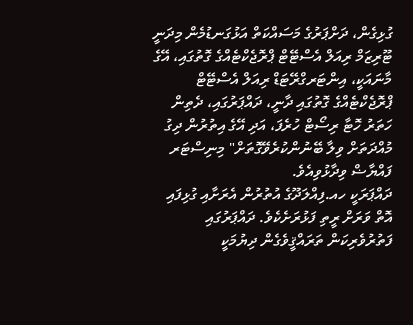ގުޅިގެން، ދަށްޕަރުގެ މަސައްކަތް އަޅުގަނޑުމެން މިދަނީ ޓޫރިޒަމް ރިއަލް އެސްޓޭޓް ޕްރޮޖެކްޓެއްގެ ގޮތުގައި، އޭގެ މާނައަކީ، އިންޓަރގްރޭޓަޑް ރިއަލް އެސްޓޭޓް ޕްރޮޖެކްޓެއްގެ ގޮތުގައި ދާނީ، ދައްޕަރުގައި، ދެތިން ހަތަރު ހޮޓާ ރިސޯޓް ހުރެފަ، އަދި އޭގެ އިތުރުން ދިގު މުއްދަތަށް ވިލާ ބޭނުންކުރެވޭގޮތަށް" މިނިސްޓަރ ފައްޔާޟް ވިދާޅުވިއެވެ.
ދައްޕަރަކީ ހއ.ފިއްލަދޫގެ އުތުރުން އެރަށާއި ގުޅިފައި އޮތް ވަރަށް ރީތި ފަޅުރަށެކެވެ. ދައްޕަރުގައި ފަތުރުވެރިކަން ތަރައްޤީވެގެން ދިޔުމަކީ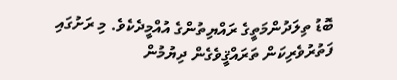ބޮޑު ތިލަދުންމަތީގެ ރައްޔިތުންގެ އުއްމީދެކެވެ. މި ރަށުގައި ފަތުރުވެރިކަން ތަރައްޤީވެގެން ދިޔުމުން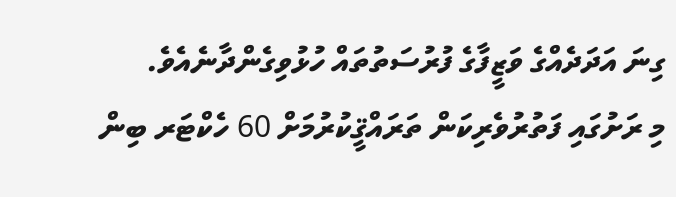ގިނަ އަދަދެއްގެ ވަޒީފާގެ ފުރުސަތުތައް ހުޅުވިގެންދާނެއެވެ.
މި ރަށުގައި ފަތުރުވެރިކަން ތަރައްޤީކުރުމަށް 60 ހެކްޓަރ ބިން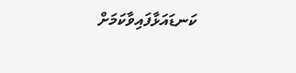ކަނޑައަޅާފައިވާކަމަށް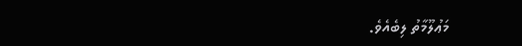މަޢުލޫމާތު ލިބެއެވެ.